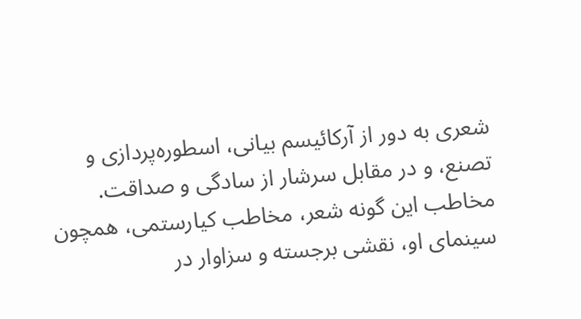شعری به دور از آرکائیسم بیانی، اسطوره‌پردازی و تصنع، و در مقابل سرشار از سادگی و صداقت. مخاطب این گونه شعر، مخاطب کیارستمی، همچون سینمای او، نقشی برجسته و سزاوار در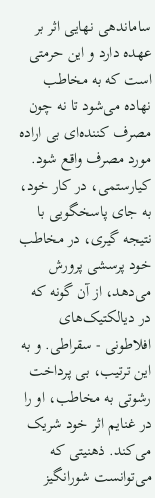ساماندهی نهایی اثر بر عهده دارد و این حرمتی است که به مخاطب نهاده می‌شود تا نه چون مصرف کننده‌ای بی اراده مورد مصرف واقع شود. کیارستمی، در کار خود، به جای پاسخگویی با نتیجه گیری، در مخاطب خود پرسشی پرورش می‌دهد، از آن گونه که در دیالکتیک‌های افلاطونی - سقراطی. و به این ترتیب، بی پرداخت رشوتی به مخاطب، او را در غنایم اثر خود شریک می‌کند. ذهنیتی که می‌توانست شورانگیز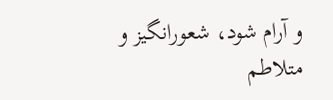و آرام شود، شعورانگیز و متلاطم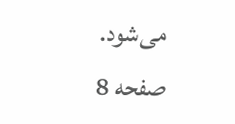می‌شود.
صفحه 8